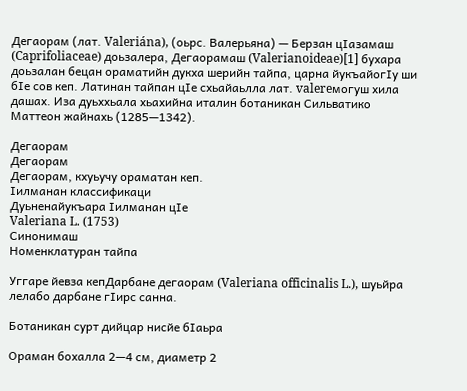Дегаорам (лат. Valeriána), (оьрс. Валерьяна) — Берзан цӀазамаш (Caprifoliaceae) доьзалера, Дегаорамаш (Valerianoideae)[1] бухара доьзалан бецан ораматийн дукха шерийн тайпа, царна йукъайогӀу ши бӀе сов кеп. Латинан тайпан цӀе схьайаьлла лат. valereмогуш хила дашах. Иза дуьххьала хьахийна италин ботаникан Сильватико Маттеон жайнахь (1285—1342).

Дегаорам
Дегаорам
Дегаорам, кхуьучу ораматан кеп.
Ӏилманан классификаци
Дуьненайукъара Ӏилманан цӀе
Valeriana L. (1753)
Синонимаш
Номенклатуран тайпа

Уггаре йевза кепДарбане дегаорам (Valeriana officinalis L.), шуьйра лелабо дарбане гӀирс санна.

Ботаникан сурт дийцар нисйе бӀаьра

Ораман бохалла 2—4 см, диаметр 2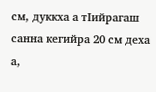см, дуккха а тӀийрагаш санна кегийра 20 см деха а,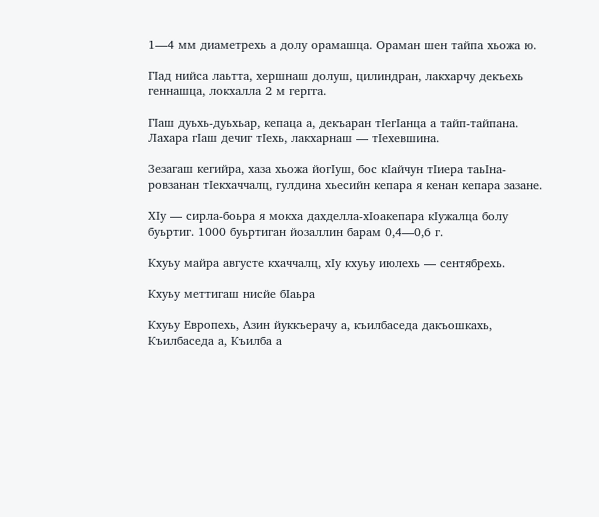1—4 мм диаметрехь а долу орамашца. Ораман шен тайпа хьожа ю.

ГӀад нийса лаьтта, хершнаш долуш, цилиндран, лакхарчу декъехь геннашца, локхалла 2 м гергга.

ГӀаш дуьхь-дуьхьар, кепаца а, декъаран тӀегӀанца а тайп-тайпана. Лахара гӀаш дечиг тӀехь, лакхарнаш — тӀехевшина.

Зезагаш кегийра, хаза хьожа йогӀуш, бос кӀайчун тӀиера таьӀна-ровзанан тӀекхаччалц, гулдина хьесийн кепара я кенан кепара зазане.

ХӀу — сирла-боьра я мокха дахделла-хӀоакепара кӀужалца болу буьртиг. 1000 буьртиган йозаллин барам 0,4—0,6 г.

Кхуьу майра августе кхаччалц, хӀу кхуьу июлехь — сентябрехь.

Кхуьу меттигаш нисйе бӀаьра

Кхуьу Европехь, Азин йуккъерачу а, къилбаседа дакъошкахь, Къилбаседа а, Къилба а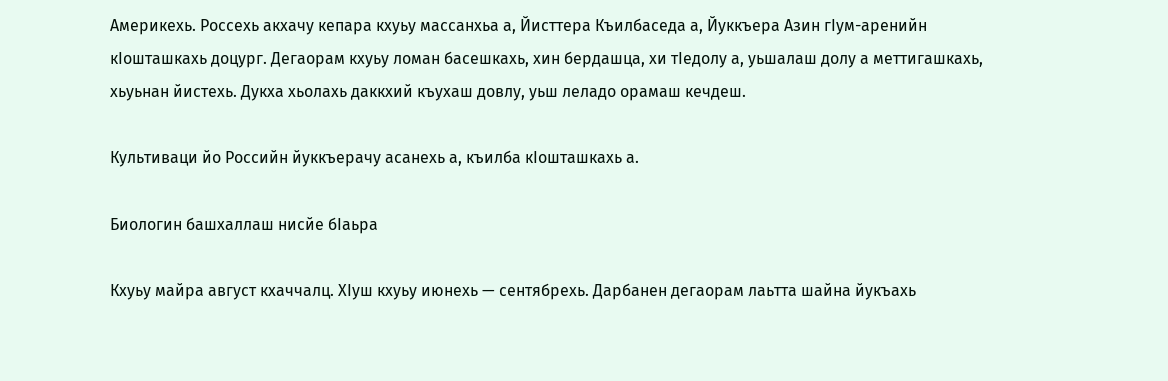Америкехь. Россехь акхачу кепара кхуьу массанхьа а, Йисттера Къилбаседа а, Йуккъера Азин гӀум-аренийн кӀошташкахь доцург. Дегаорам кхуьу ломан басешкахь, хин бердашца, хи тӀедолу а, уьшалаш долу а меттигашкахь, хьуьнан йистехь. Дукха хьолахь даккхий къухаш довлу, уьш леладо орамаш кечдеш.

Культиваци йо Российн йуккъерачу асанехь а, къилба кӀошташкахь а.

Биологин башхаллаш нисйе бӀаьра

Кхуьу майра август кхаччалц. ХӀуш кхуьу июнехь — сентябрехь. Дарбанен дегаорам лаьтта шайна йукъахь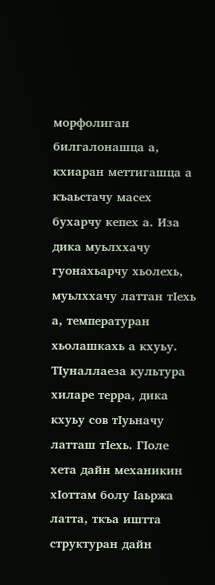морфолиган билгалонашца а, кхиаран меттигашца а къаьстачу масех бухарчу кепех а. Иза дика муьлххачу гуонахьарчу хьолехь, муьлххачу латтан тӀехь а, температуран хьолашкахь а кхуьу. ТӀуналлаеза культура хиларе терра, дика кхуьу сов тӀуьначу латташ тӀехь. ГӀоле хета дайн механикин хӀоттам болу Ӏаьржа латта, ткъа иштта структуран дайн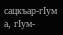сацкъар-гӀум а, гӀум-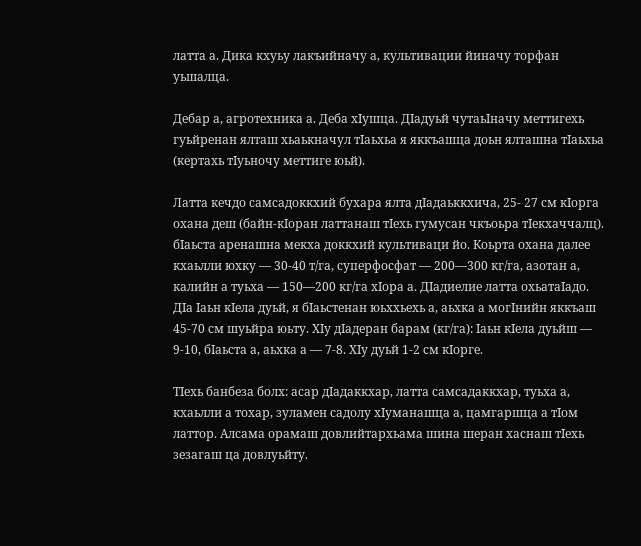латта а. Дика кхуьу лакъийначу а, культивации йиначу торфан уьшалца.

Дебар а, агротехника а. Деба хӀушца. ДӀадуьй чутаьӀначу меттигехь гуьйренан ялташ хьаькначул тӀаьхьа я яккъашца доьн ялташна тӀаьхьа (кертахь тӀуьночу меттиге юьй).

Латта кечдо самсадоккхий бухара ялта дӀадаьккхича, 25- 27 см кӀорга охана деш (байн-кӀоран латтанаш тӀехь гумусан чкъоьра тӀекхаччалц). бӀаьста аренашна мекха доккхий культиваци йо. Коьрта охана далее кхаьлли юхку — 30-40 т/га, суперфосфат — 200—300 кг/га, азотан а, калийн а туьха — 150—200 кг/га хӀора а. ДӀадиелие латта охьатаӀадо. ДӀа Ӏаьн кӀела дуьй, я бӀаьстенан юьххьехь а, аьхка а могӀнийн яккъаш 45-70 см шуьйра юьту. ХӀу дӀадеран барам (кг/га): Ӏаьн кӀела дуьйш — 9-10, бӀаьста а, аьхка а — 7-8. ХӀу дуьй 1-2 см кӀорге.

ТӀехь банбеза болх: асар дӀадаккхар, латта самсадаккхар, туьха а, кхаьлли а тохар, зуламен садолу хӀуманашца а, цамгаршца а тӀом латтор. Алсама орамаш довлийтархьама шина шеран хаснаш тӀехь зезагаш ца довлуьйту.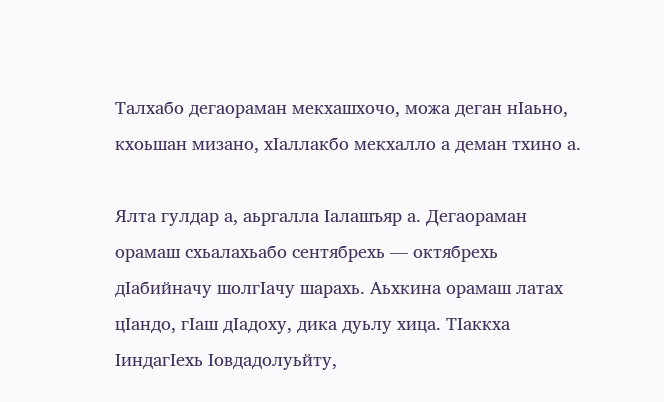Талхабо дегаораман мекхашхочо, можа деган нӀаьно, кхоьшан мизано, хӀаллакбо мекхалло а деман тхино а.

Ялта гулдар а, аьргалла Ӏалашъяр а. Дегаораман орамаш схьалахьабо сентябрехь — октябрехь дӀабийначу шолгӀачу шарахь. Аьхкина орамаш латах цӀандо, гӀаш дӀадоху, дика дуьлу хица. ТӀаккха ӀиндагӀехь Ӏовдадолуьйту,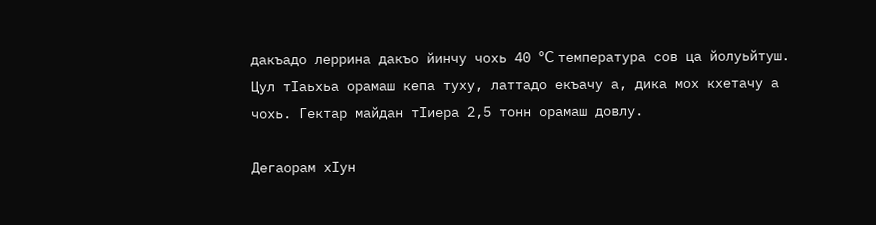дакъадо леррина дакъо йинчу чохь 40 °C температура сов ца йолуьйтуш. Цул тӀаьхьа орамаш кепа туху, латтадо екъачу а, дика мох кхетачу а чохь. Гектар майдан тӀиера 2,5 тонн орамаш довлу.

Дегаорам хӀун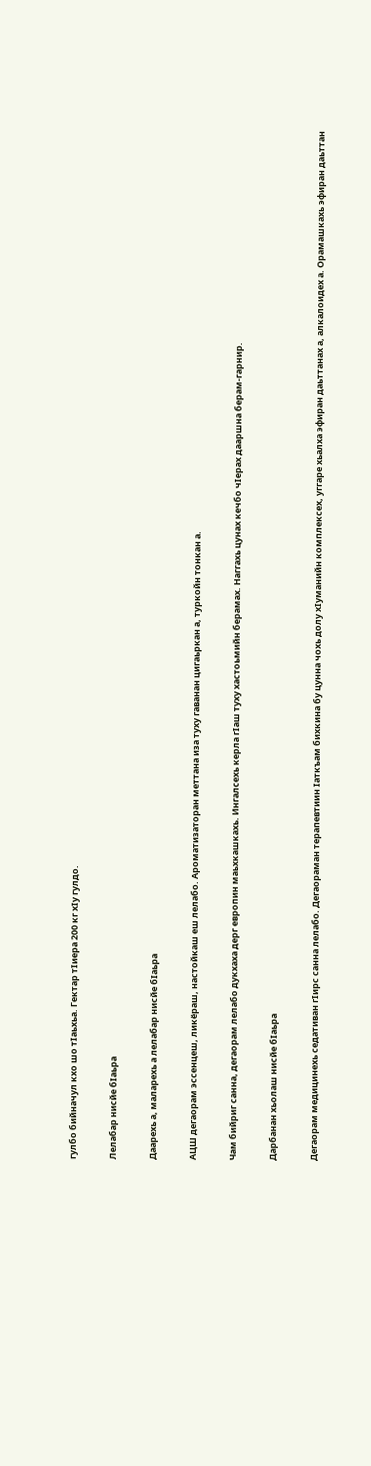гулбо бийначул кхо шо тӀаьхьа. Гектар тӀиера 200 кг хӀу гулдо.

Лелабар нисйе бӀаьра

Даарехь а, маларехь а лелабар нисйе бӀаьра

АЦШ дегаорам эссенцеш, ликёраш, настойкаш еш лелабо. Ароматизаторан меттана иза туху гаванан цигаьркан а, туркойн тонкан а.

Чам бийриг санна, дегаорам лелабо дукхаха дерг европин маьхкашкахь. Ингалсехь керла гӀаш туху хастоьмийн берамах. Наггахь цунах кечбо чӀерах дааршна берам-гарнир.

Дарбанан хьолаш нисйе бӀаьра

Дегаорам медицинехь седативан гӀирс санна лелабо. Дегаораман терапевтиин Ӏаткъам бихкина бу цунна чохь долу хӀуманийн комплексех, уггаре хьалха эфиран даьттанах а, алкалоидех а. Орамашкахь эфиран даьттан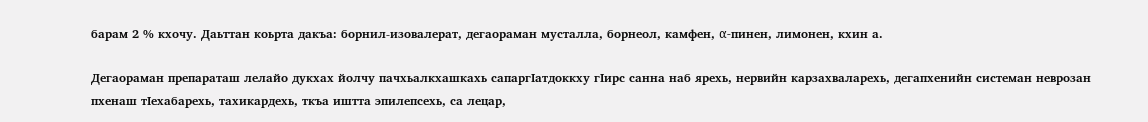барам 2 % кхочу. Даьттан коьрта дакъа: борнил-изовалерат, дегаораман мусталла, борнеол, камфен, α-пинен, лимонен, кхин а.

Дегаораман препараташ лелайо дукхах йолчу пачхьалкхашкахь сапаргӀатдоккху гӀирс санна наб ярехь, нервийн карзахваларехь, дегапхенийн системан неврозан пхенаш тӀехабарехь, тахикардехь, ткъа иштта эпилепсехь, са лецар,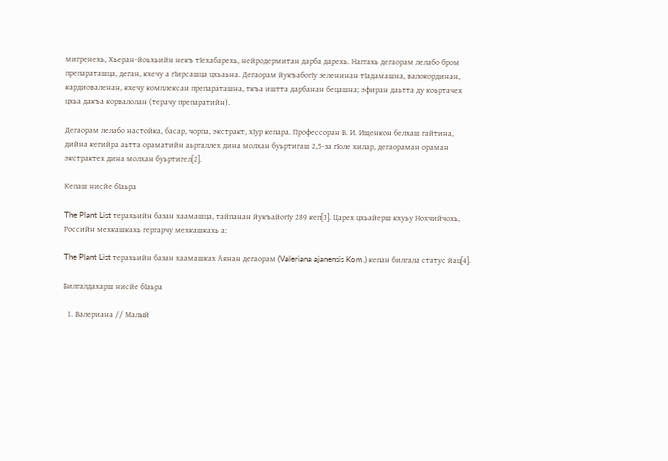мигренехь, Хьеран-йоьхьийн некъ тӀехабарехь, нейродермитан дарба дарехь. Наггахь дегаорам лелабо бром препараташца, деган, кхечу а гӀирсашца цхьаьна. Дегаорам йукъабогӀу зеленинан тӀадамашна, валокординан, кардиоваленан, кхечу комплексан препараташна, ткъа иштта дарбанан бецашна; эфиран даьтта ду коьртачех цхьа дакъа корвалолан (терачу препаратийн).

Дегаорам лелабо настойка, басар, чорпа, экстракт, хӀур кепара. Профессоран В. И. Ищенкон белхаш гайтина, дийна кегийра аьтта ораматийн аьргаллех дина молхан буьртигаш 2,5-за гӀоле хилар, дегаораман ораман экстрактех дина молхан буьртигел[2].

Кепаш нисйе бӀаьра

The Plant List терахьийн базан хаамашца, тайпанан йукъайогӀу 289 кеп[3]. Царех цхьайерш кхуьу Нохчийчохь, Российн мехкашкахь гергарчу мехкашкахь а:

The Plant List терахьийн базан хаамашках Аянан дегаорам (Valeriana ajanensis Kom.) кепан билгала статус йац[4].

Билгалдахарш нисйе бӀаьра

  1. Валериана // Малый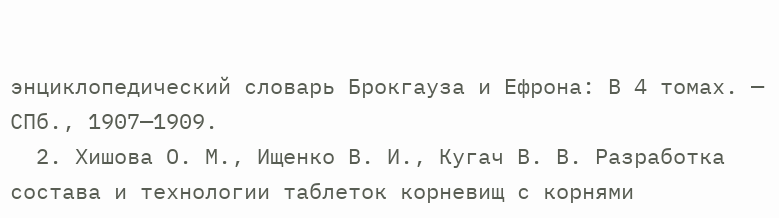энциклопедический словарь Брокгауза и Ефрона: В 4 томах. — СПб., 1907—1909.
  2. Хишова О. М., Ищенко В. И., Кугач В. В. Разработка состава и технологии таблеток корневищ с корнями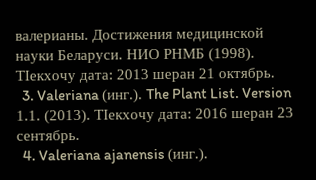валерианы. Достижения медицинской науки Беларуси. НИО РНМБ (1998). ТӀекхочу дата: 2013 шеран 21 октябрь.
  3. Valeriana (инг.). The Plant List. Version 1.1. (2013). ТӀекхочу дата: 2016 шеран 23 сентябрь.
  4. Valeriana ajanensis (инг.).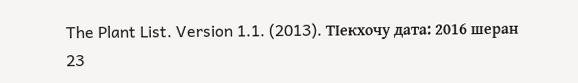The Plant List. Version 1.1. (2013). ТӀекхочу дата: 2016 шеран 23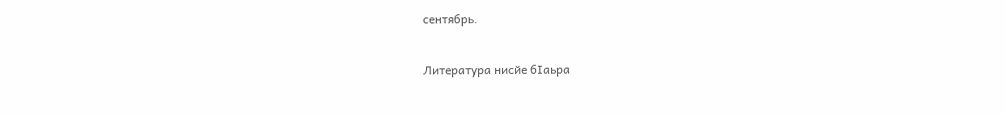сентябрь.

Литература нисйе бӀаьра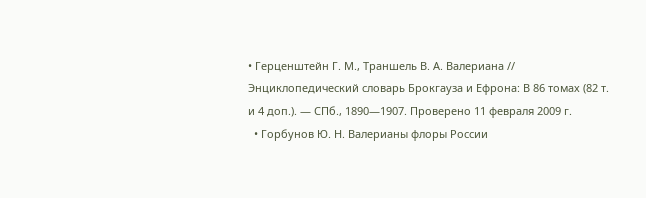• Герценштейн Г. М., Траншель В. А. Валериана // Энциклопедический словарь Брокгауза и Ефрона: В 86 томах (82 т. и 4 доп.). — СПб., 1890—1907. Проверено 11 февраля 2009 г.
  • Горбунов Ю. Н. Валерианы флоры России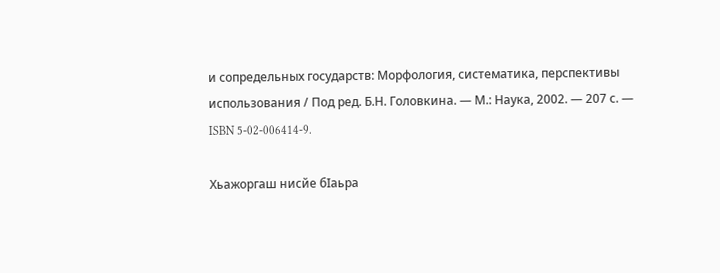и сопредельных государств: Морфология, систематика, перспективы использования / Под ред. Б.Н. Головкина. — М.: Наука, 2002. — 207 с. — ISBN 5-02-006414-9.

Хьажоргаш нисйе бӀаьра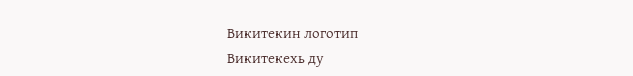Викитекин логотип
Викитекехь ду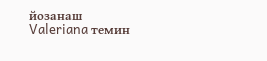йозанаш
Valeriana темин